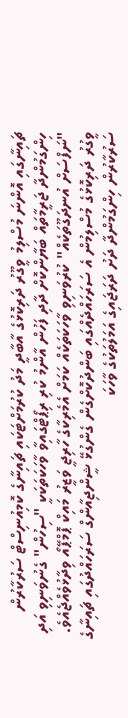ޗައިނާގައި އޮންނަ މުސްލިމު ވީގޫރު ދަރިކޮޅުގެ އާބާދީ މަދު ކުރުމަށްޓަކައި ޗައިނާގެ ކޮމިއުނިސްޓް ސަރުކާރުން ހިންގަމުންދާ ޖަރީމާތައް ބަޔާންކޮށް ދާދި ފަހުން އާންމު ކުރި ރިޕޯޓްގައިވާ ވާހަކަތަކަކީ "ސިހުން" ގެނުވަނިވި އަދި "ނަފްސަށް އުނދަގޫތަކެއް" ކުރުވަނިވި ވާހަކަތަކެއް ކަމަށް އެމެރިކާގެ ހާރިޖީ ވަޒީރު މައިކް ޕޮމްޕޭއޯ ވިދާޅުވެއްޖެއެވެ.
ވީގުރު ދަރިކޮޅުގެ މުސްލިމުން އެ ސަރަހައްދެއްގައި ބަންދުކޮށްގެން ގެންގުޅޭ ޝީންޖިއާންގް ސަރަހައްދުގައި ޗައިނާގެ ސަރުކާރުން ހިންގަމުންދާ ދަށު ދަރަޖައިގެ އަމަލުތަކުގެ ވާހަކަ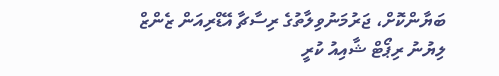ބަޔާންކޮށް، ޖަރުމަނުވިލާތުގެ ރިސާޗާ އޭޑްރިއަން ޒެންޒް ލިޔުނު ރިޕޯޓް ޝާއިއު ކުރީ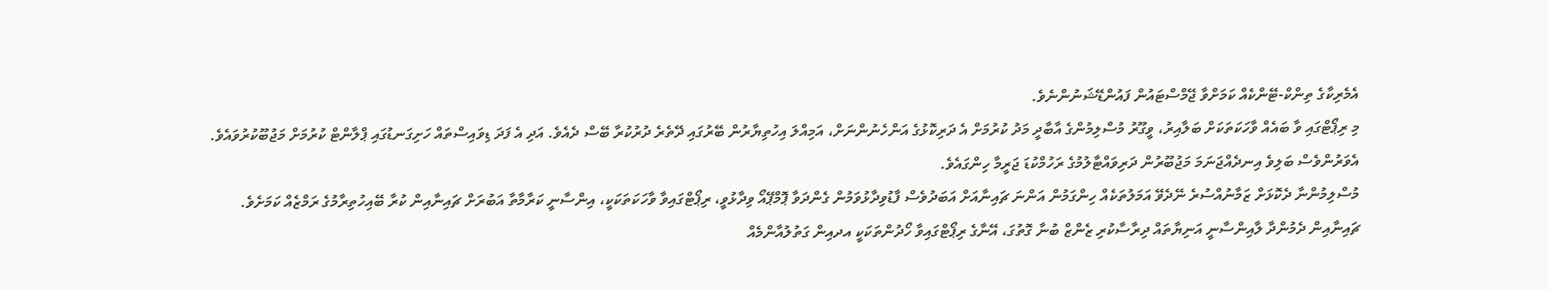އެމެރިކާގެ ތިންކް-ޓޭންކެއް ކަމަށްވާ ޖޭމްސްޓައުން ފައުންޑޭޝަނުންނެވެ.
މި ރިޕޯޓްގައި ވާ ބައެއް ވާހަކަތަކަށް ބަލާއިރު، ވީގޫރު މުސްލިމުންގެ އާބާދީ މަދު ކުރުމަށް އެ ދަރިކޮޅުގެ އަންހެނުންނަށް، އަމިއްލަ އިހުތިޔާރުން ބޭރުގައި ދޭތެރެ ދުރުކުރާ ބޭސް ދެއެވެ. އަދި އެ ފަދަ ޑިވައިސްތައް ހަށިގަނޑުގައި ޕްލާންޓް ކުރުމަށް މަޖުބޫކުރުވައެވެ. އެވަރުންވެސް ބަލިވެ އިނދެއްޖަނަމަ މަޖުބޫރުން ދަރިވައްޓާލުމުގެ ރަހުމްކުޑަ ޖަރީމާ ހިންގައެވެ.
މުސްލިމުންނާ ދެކޮޅަށް ޒަމާނުއްސުރެ ނޭދެވޭ އަމަލުތަކެއް ހިންގަމުން އަންނަ ޗައިނާއަށް އަބަދުވެސް ފާޑުވިދާޅުވަމުން ގެންދަވާ ޕޮމްޕޭއޯ ވިދާޅުވީ، ރިޕޯޓްގައިވާ ވާހަކަތަކަކީ، އިންސާނީ ކަރާމާތާ އަބުރަށް ޗައިނާއިން ކުރާ ބޭއިހުތިރާމުގެ ރަމްޒެއް ކަމަށެވެ.
ޗައިނާއިން ދެމުންދާ ލާއިންސާނީ އަނިޔާތައް ދިރާސާކުރި ޒެންޒް ބުނާ ގޮތުގަ، އޭނާގެ ރިޕޯޓްގައިވާ ހޯދުންތަކަކީ އދއިން ގަތުލުއާންމެއް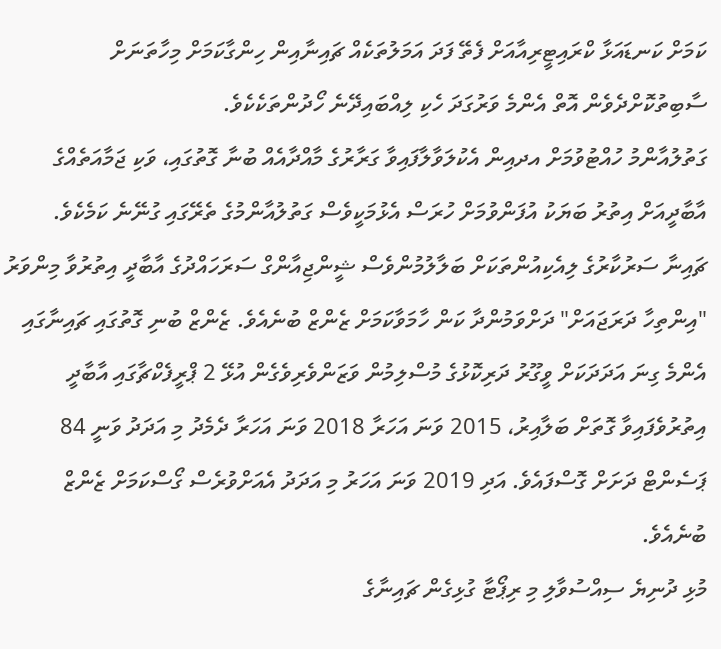ކަމަށް ކަނޑައަޅާ ކްރައިޓީރިއާއަށް ފެތޭ ފަދަ އަމަލުތަކެއް ޗައިނާއިން ހިންގާކަމަށް މިހާތަނަށް ސާބިތުކޮށްދެވެން އޮތް އެންމެ ވަރުގަދަ ހެކި ލިއްބައިދޭނެ ހޯދުންތަކެކެވެ.
ގަތުލުއާންމު ހުއްޓުވުމަށް އދއިން އެކުލަވާލާފައިވާ ގަރާރުގެ މާއްދާއެއް ބުނާ ގޮތުގައި، ވަކި ޖަމާއަތެއްގެ އާބާދީއަށް އިތުރު ބަޔަކު އުފަންވުމަށް ހުރަސް އެޅުމަކީވެސް ގަތުލުއާންމުގެ ތެރޭގައި ގުނޭނެ ކަމެކެވެ.
ޗައިނާ ސަރުކާރުގެ ލިއެކިއުންތަކަށް ބަލާލުމުންވެސް ޝީންޖިއާންގް ސަރަހައްދުގެ އާބާދީ އިތުރުވާ މިންވަރު "އިންތިހާ ދަރަޖައަށް" ދަށްވަމުންދާ ކަން ހާމަވާކަމަށް ޒެންޒް ބުނެއެވެ. ޒެންޒް ބުނި ގޮތުގައި ޗައިނާގައި އެންމެ ގިނަ އަދަދަކަށް ވީގޫރު ދަރިކޮޅުގެ މުސްލިމުން ވަޒަންވެރިވެގެން އުޅޭ 2 ޕްރީފެކްޗާގައި އާބާދީ އިތުރުވެފައިވާ ގޮތަށް ބަލާއިރު، 2015 ވަނަ އަހަރާ 2018 ވަނަ އަހަރާ ދެމެދު މި އަދަދު ވަނީ 84 ޕަސެންޓް ދަށަށް ގޮސްފައެވެ. އަދި 2019 ވަނަ އަހަރު މި އަދަދު އެއަށްވުރެސް ގޯސްކަމަށް ޒެންޒް ބުނެއެވެ.
މުޅި ދުނިޔެ ސިއްސުވާލި މި ރިޕޯޓާ ގުޅިގެން ޗައިނާގެ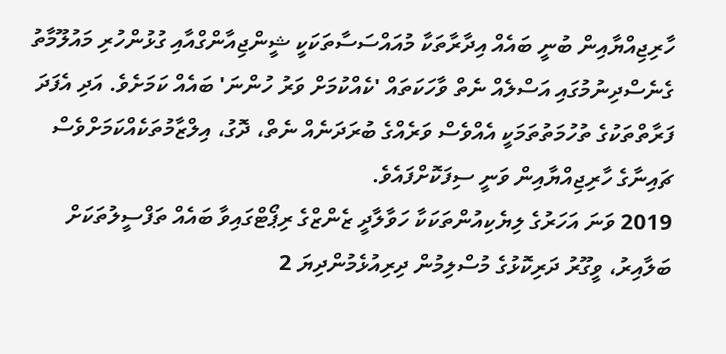ހާރިޖިއްޔާއިން ބުނީ ބައެއް އިދާރާތަކާ މުއައްސަސާތަކަކީ ޝީންޖިއާންގްއާއި ގުޅުންހުރި މައުލޫމާތު ގެނެސްދިނުމުގައި އަސްލެއް ނެތް ވާހަކަތައް 'ކެއްކުމަށް ވަރު ހުންނަ' ބައެއް ކަމަށެވެ. އަދި އެފަދަ ފަރާތްތަކުގެ ތުހުމަތުތަމަކީ އެއްވެސް ވަރެއްގެ ބުރަދަނެއް ނެތް، ދޮގު، އިލްޒާމުތަކެއްކަމަށްވެސް ޗައިނާގެ ހާރިޖިއްޔާއިން ވަނީ ސިފަކޮށްފައެވެ.
2019 ވަނަ އަހަރުގެ ލިޔެކިއުންތަކަކާ ހަވާލާދީ ޒެންޒްގެ ރިޕޯޓްގައިވާ ބައެއް ތަފްސީލުތަކަށް ބަލާއިރު، ވީގޫރު ދަރިކޮޅުގެ މުސްލިމުން ދިރިއުޅެމުންދިޔަ 2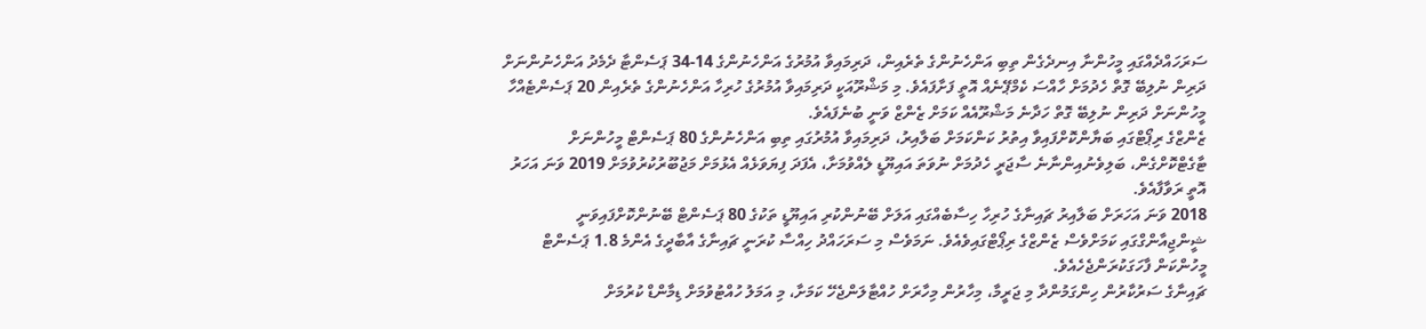ސަރަހައްދެއްގައި މީހުންނާ އިނދެގެން ތިބި އަންހެނުންގެ ތެރެއިން، ދަރިމައިވާ އުމުރުގެ އަންހެނުންގެ 14-34 ޕަސެންޓާ ދެމެދު އަންހެނުންނަށް ދަރިން ނުލިބޭ ގޮތް ހެދުމަށް ހާއްސަ ކެމްޕޭނެއް އޮތީ ފަށާފައެވެ. މި މަޝްރޫއަކީ ދަރިމައިވާ އުމުރުގެ ހުރިހާ އަންހެނުންގެ ތެރެއިން 20 ޕަސެންޓެއްހާ މީހުންނަށް ދަރިން ނުލިބޭ ގޮތް ހަދާނެ މަޝްރޫއެއް ކަމަށް ޒެންޒް ވަނީ ބުނެފައެވެ.
ޒެންޒްގެ ރިޕޯޓްގައި ބަޔާންކޮށްފައިވާ އިތުރު ކަންކަމަށް ބަލާއިރު، ދަރިމައިވާ އުމުރުގައި ތިބި އަންހެނުންގެ 80 ޕަސެންޓް މީހުންނަށް ޓާގެޓްކޮށްގެން، ބަލިވެނުއިންނާނެ ސާޖަރީ ހެދުމަށް ނުވަތަ އައިޔޫޑީ ލެއްވުމަށާ، އެފަދަ ފިޔަވަޅެއް އެޅުމަށް މަޖުބޫރުކުރުވުމަށް 2019 ވަނަ އަހަރު އޮތީ ރަވާފާއެވެ.
2018 ވަނަ އަހަރަށް ބަލާއިރު ޗައިނާގެ ހުރިހާ ހިސާބެއްގައި އަލަށް ބޭނުންކުރި އައިޔޫޑީ ތަކުގެ 80 ޕަސެންޓް ބޭނުންކޮށްފައިވަނީ ޝީންޖިއާންގްގައި ކަމަށްވެސް ޒެންޒްގެ ރިޕޯޓްގައިވެއެވެ. ނަމަވެސް މި ސަރަހައްދު ހިއްސާ ކުރަނީ ޗައިނާގެ އާބާދީގެ އެންމެ 1.8 ޕަސެންޓް މީހުންކަން ފާހަގަކުރަންޖެހެއެވެ.
ޗައިނާގެ ސަރުކާރުން ހިންގަމުންދާ މި ޖަރީމާ، މިހާރުން މިހާރަށް ހުއްޓާލަންޖެހޭ ކަމަށާ، މި އަމަލު ހުއްޓުވުމަށް ޑިމާންޑް ކުރުމަށް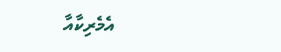އެމެރިކާއާ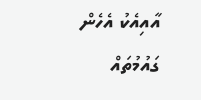އާއިއެކު އެހެން ގައުމުތައް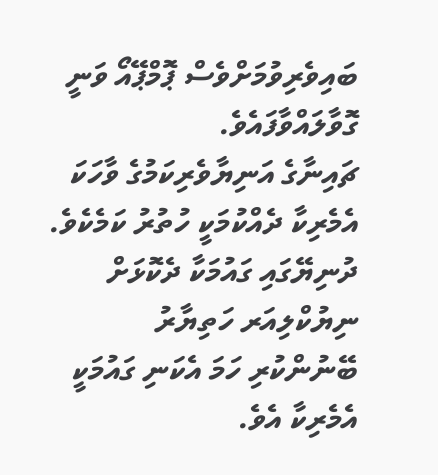ބައިވެރިވުމަށްވެސް ޕޮމްޕޭއޯ ވަނީ ގޮވާލައްވާފައެވެ.
ޗައިނާގެ އަނިޔާވެރިކަމުގެ ވާހަކަ އެމެރިކާ ދެއްކުމަކީ ހުތުރު ކަމެކެވެ. ދުނިޔޭގައި ގައުމަކާ ދެކޮޅަށް ނިޔުކްލިއަރ ހަތިޔާރު ބޭނުންކުރި ހަމަ އެކަނި ގައުމަކީ އެމެރިކާ އެވެ.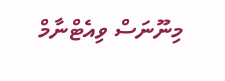މިނޫނަސް ވިއެޓްނާމް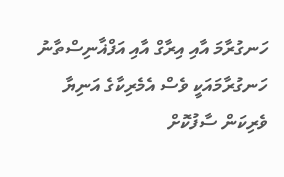ހަނގުރާމަ އާއި އިރާގް އާއި އަފްޣާނިސްތާނު ހަނގުރާމައަކީ ވެސް އެމެރިކާގެ އަނިޔާ ވެރިކަން ސާފުކޮށް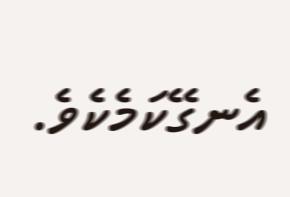އެނގޭކަމެކެވެ.